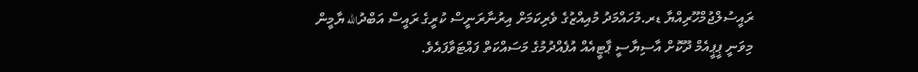ރައީސުލްޖުމްހޫރިއްޔާ ޑރ.މުހައްމަދު މުއިއްޒުގެ ވެރިކަމަށް އިރުނާރަނީސް ކުރީގެ ރައީސް އަބްދުالله ޔާމީން މިވަނީ ޕީޕީއެމް ދޫކޮށް އާސިޔާސީ ޕާޓީއެއް އުފެއްދުމުގެ މަސައްކަތް ފައްޓަވާފައެވެ.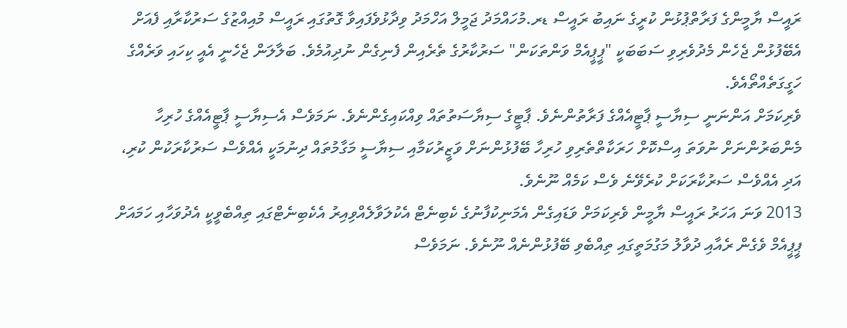ރައީސް ޔާމީންގެ ފަރާތްޕުޅުން ކުރީގެ ނައިބު ރައީސް ޑރ.މުހައްމަދު ޖަމީލް އަހްމަދު ވިދާޅުވެފައިވާ ގޮތުގައި ރައީސް މުއިއްޒުގެ ސަރުކާރާއި ފެއަށް އެބޭފުޅުން ޖެހެން މެދުވެރިވި ސަބަބަކީ "ޕީޕީއެމް ވަންތަކަން" ސަރުކާރުގެ ތެރެއިން ފެނިގެން ނުދިއުމެވެ. ބަލާލަން ޖެހެނީ އެއީ ކިހައި ވަރެއްގެ ހަގީގަތެއްތޯއެވެ.
ވެރިކަމަށް އަންނަނީ ސިޔާސީ ޕާޓީއެއްގެ ފަރާތުންނެވެ. ޕާޓީގެ ސިޔާސަތުތައް ވިއްކައިގެންނެވެ. ނަމަވެސް އެސިޔާސީ ޕާޓީއެއްގެ ހުރިހާ މެންބަރުންނަށް ނުވަތަ އިސްކޮށް ހަރަކާތްތެރިވި ހުރިހާ ބޭފުޅުންނަށް ވަޒީރުކަމާއި ސިޔާސީ މަގާމުތައް ދިނުމަކީ އެއްވެސް ސަރުކާރަކުން ކުރި، އަދި އެއްވެސް ސަރުކާރަކަށް ކުރެވޭނެ ވެސް ކަމެއް ނޫނެވެ.
2013 ވަނަ އަހަރު ރައީސް ޔާމީން ވެރިކަމަށް ވަޑައިގެން އެމަނިކުފާނުގެ ކެބިނެޓް އެކުލަވާލެއްވިއިރު އެކެބިނެޓްގައި ތިއްބެވީކީ އެދުވަހާއި ހަމައަށް ޕީޕީއެމް ވެގެން ރެއާއި ދުވާލު މަގުމަތީގައި ތިއްބެވި ބޭފުޅުންނެއް ނޫނެވެ. ނަމަވެސް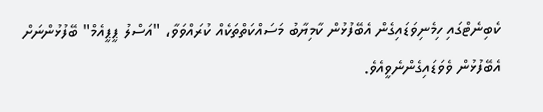ކެބިނެޓްގައި ހިމެނިވަޑައިގެން އެބޭފުޅުން ކާމިޔާބު މަސައްކަތްތަކެއް ކުރައްވަވާ، "އަސްލު ޕީޕީއެމް" ބޭފުޅުންނަށް އެބޭފުޅުން ވެވަޑައިގެންނެވީއެވެ.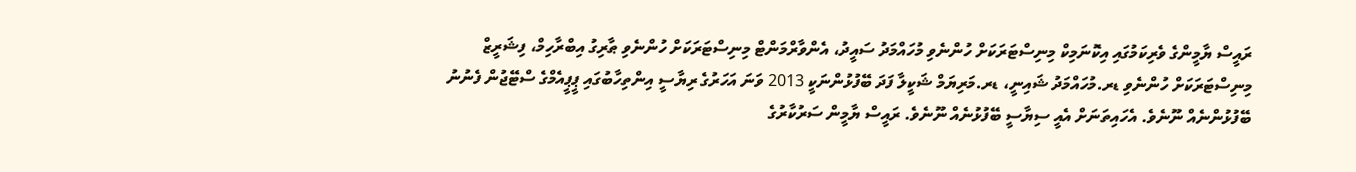ރައީސް ޔާމީންގެ ވެރިކަމުގައި އިކޮނަމިކް މިނިސްޓަރަކަށް ހުންނެވި މުހައްމަދު ސައީދު، އެންވާރްމަންޓް މިނިސްޓަރަކަށް ހުންނެވި ޠާރިގު އިބްރާހިމް، ފިޝަރީޒް މިނިސްޓަރަކަށް ހުންނެވި ޑރ.މުހައްމަދު ޝައިނީ، ޑރ.މަރިޔަމް ޝަކީލާ ފަދަ ބޭފުޅުންނަކީ 2013 ވަނަ އަހަރުގެ ރިޔާސީ އިންތިހާބުގައި ޕީޕީއެމްގެ ސްޓޭޖުން ފެނުނު ބޭފުޅުންނެއް ނޫނެވެ. އެހައިތަނަށް އެއީ ސިޔާސީ ބޭފުޅުނެއް ނޫނެވެ. ރައީސް ޔާމީން ސަރުކާރުގެ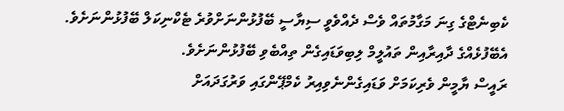ކެބިނެޓްގެ ގިނަ މަގާމުތައް ވެސް ދެއްވެވީ ސިޔާސީ ބޭފުޅުންނަށްވުރެ ޓެކްނިކަލް ބޭފުޅުންނަށެވެ. އެބޭފުޅެއްގެ ދާއިރާއިން ތައުލީމް ލިބިވަޑައިގެން ތިއްބެވި ބޭފުޅުންނަށެވެ.
ރައީސް ޔާމީން ވެރިކަމަށް ވަޑައިގެންނެވިއިރު ކެމްޕޭންގައި ވަރުގަދައަށް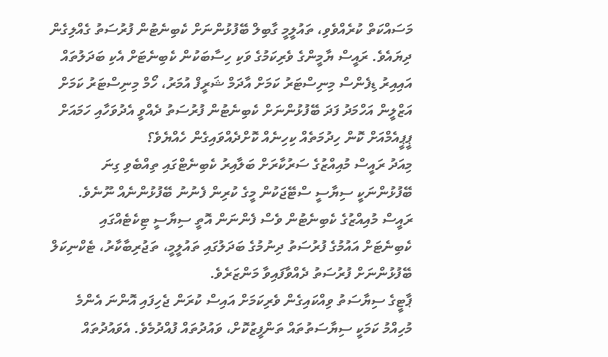މަސައްކަތް ކުރެއްވެވި، ތައުލީމީ ގާބިލް ބޭފުޅުންނަށް ކެބިނެޓުން ފުރުސަތު ގެއްލިގެން ދިޔައެވެ. ރައީސް ޔާމީންގެ ވެރިކަމުގެ ވަކި ހިސާބަކުން ކެބިނެޓަށް އެކި ބަދަލުތައް އައިއިރު ޑިފެންސް މިނިސްޓަރު ކަމަށް އާދަމް ޝަރީފް އުމަރު، ހޯމް މިނިސްޓަރު ކަމަށް އަޒްލީން އަހްމަދު ފަދަ ބޭފުޅުންނަށް ކެބިނެޓުން ފުރުސަތު ދެއްވީ އެދުވަހާއި ހަމައަށް ޕީޕީއެމްއަށް ކޮން ހިދުމަތެއް ކިހިނެއް ކޮށްދެއްވައިގެން ހެއްޔެވެ؟
މިއަދު ރައީސް މުއިއްޒުގެ ސަރުކާރަށް ބަލާއިރު ކެބިނެޓްގައި ތިއްބެވި ގިނަ ބޭފުޅުންނަކީ ސިޔާސީ ސްޓޭޖަކުން މީގެ ކުރިން ފެނުނު ބޭފުޅުންނެއް ނޫނެވެ. ރައީސް މުއިއްޒުގެ ކެބިނެޓުން ވެސް ފެންނަން އޮތީ ސިޔާސީ ޓިކެޓެއްގައި ކެބިނެޓަށް އައުމުގެ ފުރުސަތު ދިނުމުގެ ބަދަލުގައި ތައުލީމީ، ތަޖުރިބާކާރު، ޓެކްނިކަލް ބޭފުޅުންނަށް ފުރުސަތު ދެއްވާފައިވާ މަންޒަރެވެ.
ޕާޓީގެ ސިޔާސަތު ވިއްކައިގެން ވެރިކަމަށް އައިސް ކުރަން ޖެހިފައި އޮންނަ އެންމެ މުހިއްމު ކަމަކީ ސިޔާސަތުތައް ތަންފީޒުކޮށް، ވައުދުތައް ފުއްދުމެވެ. އެވައުދުތައް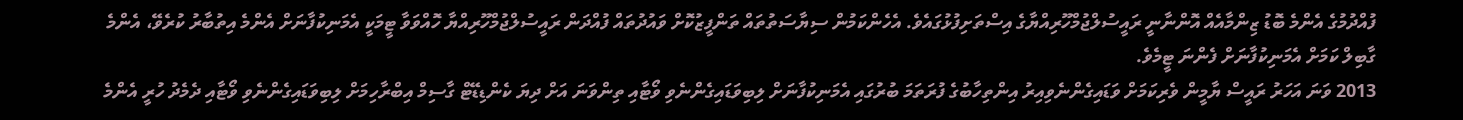ފުއްދުމުގެ އެންމެ ބޮޑު ޒިންމާއެއް އޮންނާނީ ރައީސުލްޖުމްހޫރިއްޔާގެ އިސްތަށިފުޅުގައެވެ. އެހެންކަމުން ސިޔާސަތުތައް ތަންފީޒުކޮށް ވައުދުތައް ފުއްދަން ރައީސުލްޖުމްހޫރިއްޔާ ހޮއްވަވާ ޓީމަކީ އެމަނިކުފާނަށް އެންމެ އިތުބާރު ކުރެވޭ، އެންމެ ގާބިލް ކަމަށް އެމަނިކުފާނަށް ފެންނަ ޓީމެވެ.
2013 ވަނަ އަހަރު ރައީސް ޔާމީން ވެރިކަމަށް ވަޑައިގެންނެވިއިރު އިންތިހާބުގެ ފުރަތަމަ ބުރުގައި އެމަނިކުފާނަށް ލިބިވަޑައިގެންނެވި ވޯޓާއި ތިންވަނަ އަށް ދިޔަ ކެންޑިޑޭޓް ގާސިމް އިބްރާހިމަށް ލިބިވަޑައިގެންނެވި ވޯޓާއި ދެމެދު ހުރީ އެންމެ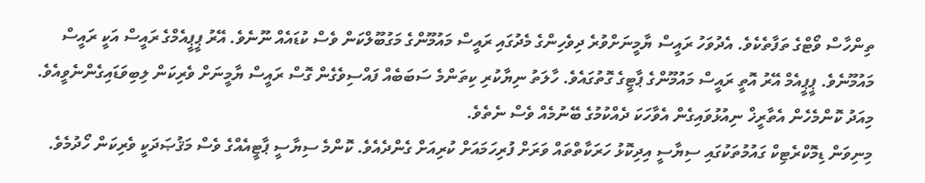ތިންހާސް ވޯޓްގެ ތަފާތެކެވެ. އެދުވަހު ރައީސް ޔާމީނަށްވުރެ ދިވެހިންގެ މެދުގައި ރައީސް މައުމޫންގެ މަގުބޫލްކަން ވެސް ކުޑައެއް ނޫނެވެ. އޭރު ޕީޕީއެމްގެ ރައީސް އަކީ ރައީސް މައުމޫނެވެ. ޕީޕީއެމް އޭރު އޮތީ ރައީސް މައުމޫންގެ ޕާޓީގެ ގޮތުގައެވެ. ހާލަތު ނިޔާކުރި ކިތަންމެ ސަބަބެއް ފައްސިވެގެން ގޮސް ރައީސް ޔާމީނަށް ވެރިކަން ލިބިވަޑައިގެންނެވީއެވެ. މިއަދު ކޮންމެހެން އެތާރީޚް ނިއުޅުވައިގެން އެވާހަކަ ދެއްކުމުގެ ބޭނުމެއް ވެސް ނެތެވެ.
މިނިވަން ޑިމޮކްރެޓިކް ގައުމުތަކުގައި ސިޔާސީ އިދިކޮޅު ހަރަކާތްތައް ވަރަށް ފުރިހަމައަށް ކުރިއަށް ގެންދެއެވެ. ކޮންމެ ސިޔާސީ ޕާޓީއެއްގެ ވެސް މަޤުޞަދަކީ ވެރިކަން ހޯދުމެވެ.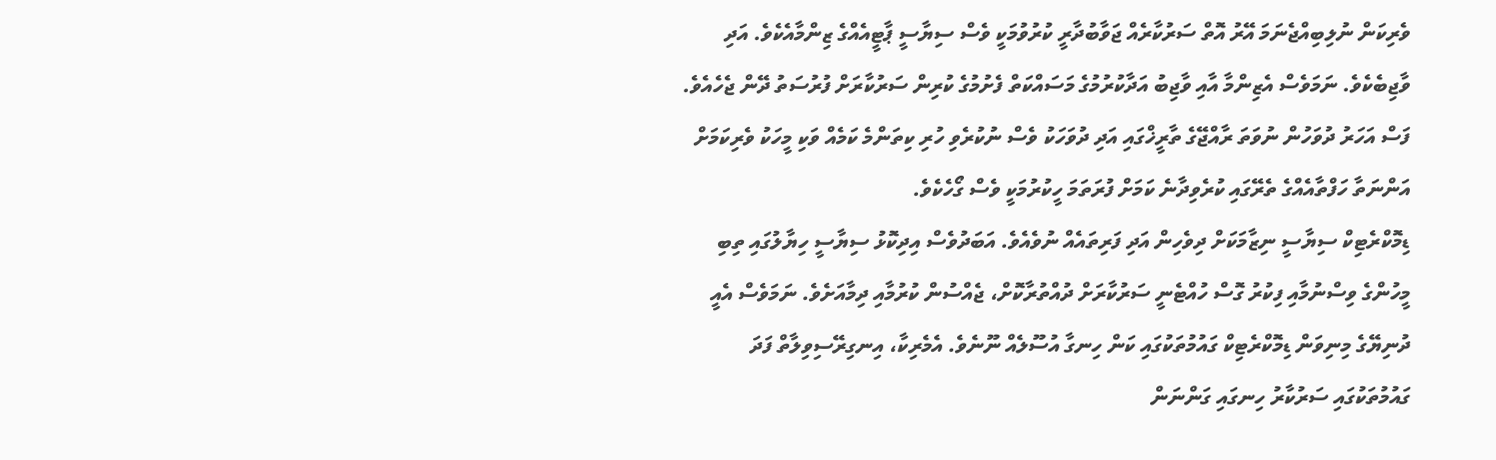ވެރިކަން ނުލިބިއްޖެނަމަ އޭރު އޮތް ސަރުކާރެއް ޖަވާބުދާރީ ކުރުވުމަކީ ވެސް ސިޔާސީ ޕާޓީއެއްގެ ޒިންމާއެކެވެ. އަދި ވާޖިބެކެވެ. ނަމަވެސް އެޒިންމާ އާއި ވާޖިބު އަދާކުރުމުގެ މަސައްކަތް ފެށުމުގެ ކުރިން ސަރުކާރަށް ފުރުސަތު ދޭން ޖެހެއެވެ. ފަސް އަހަރު ދުވަހުން ނުވަތަ ރާއްޖޭގެ ތާރީޚްގައި އަދި ދުވަހަކު ވެސް ނުކުރެވި ހުރި ކިތަންމެ ކަމެއް ވަކި މީހަކު ވެރިކަމަށް އަންނަތާ ހަފްތާއެއްގެ ތެރޭގައި ކުރެވިދާނެ ކަމަށް ފުރަތަމަ ހީކުރުމަކީ ވެސް ގޯހެކެވެ.
ޑިމޮކްރެޓިކް ސިޔާސީ ނިޒާމަކަށް ދިވެހިން އަދި ފަރިތައެއް ނުވެއެވެ. އަބަދުވެސް އިދިކޮޅު ސިޔާސީ ހިޔާލުގައި ތިބި މީހުންގެ ވިސްނުމާއި ފިކުރު ގޮސް ހުއްޓެނީ ސަރުކާރަށް ދުއްތުރާކޮށް، ޖެއްސުން ކުރުމާއި ދިމާއަށެވެ. ނަމަވެސް އެއީ ދުނިޔޭގެ މިނިވަން ޑިމޮކްރެޓިކް ގައުމުތަކުގައި ކަން ހިނގާ އުސޫލެއް ނޫނެވެ. އެމެރިކާ، އިނގިރޭސިވިލާތް ފަދަ ގައުމުތަކުގައި ސަރުކާރު ހިނގައި ގަންނަން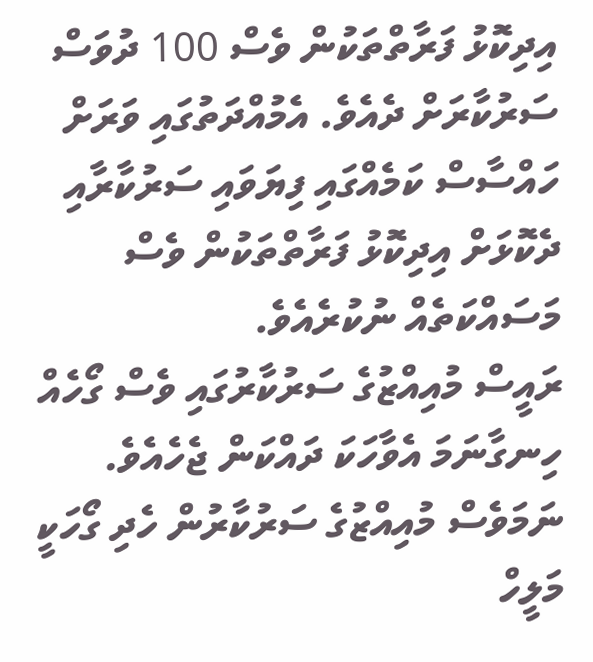އިދިކޮޅު ފަރާތްތަކުން ވެސް 100 ދުވަސް ސަރުކާރަށް ދެއެވެ. އެމުއްދަތުގައި ވަރަށް ހައްސާސް ކަމެއްގައި ފިޔަވައި ސަރުކާރާއި ދެކޮޅަށް އިދިކޮޅު ފަރާތްތަކުން ވެސް މަސައްކަތެއް ނުކުރެއެވެ.
ރައީސް މުއިއްޒުގެ ސަރުކާރުގައި ވެސް ގޯހެއް ހިނގާނަމަ އެވާހަކަ ދައްކަން ޖެހެއެވެ. ނަމަވެސް މުއިއްޒުގެ ސަރުކާރުން ހެދި ގޯހަކީ މަލީހް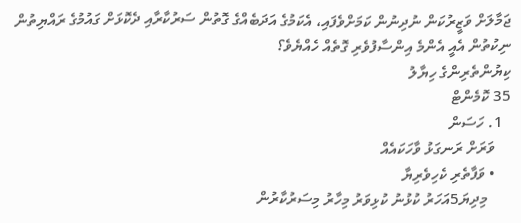ޖަމާލަށް ވަޒީރުކަން ނުދިނުން ކަމަށްވެފައި، އެކަމުގެ އަދަބެއްގެ ގޮތުން ސަރުކާރާއި ދެކޮޅަށް ގައުމުގެ ރައްޔިތުން ނިކުތުން އެއީ އެންމެ އިންސާފުވެރި ގޮތެއް ހެއްޔެވެ؟
ކިޔުންތެރިންގެ ހިޔާލު
35 ކޮމެންޓް
  1. ހަސަން
    ވަރަށް ރަނގަޅު ވާހަކައެއް
    • ވަފާތެރި ކެހިވެރިޔާ
      މިދިޔަ5އަހަރު ކުޅުނު ކުޅިވަރު މިހާރު މިސަރުކާރުން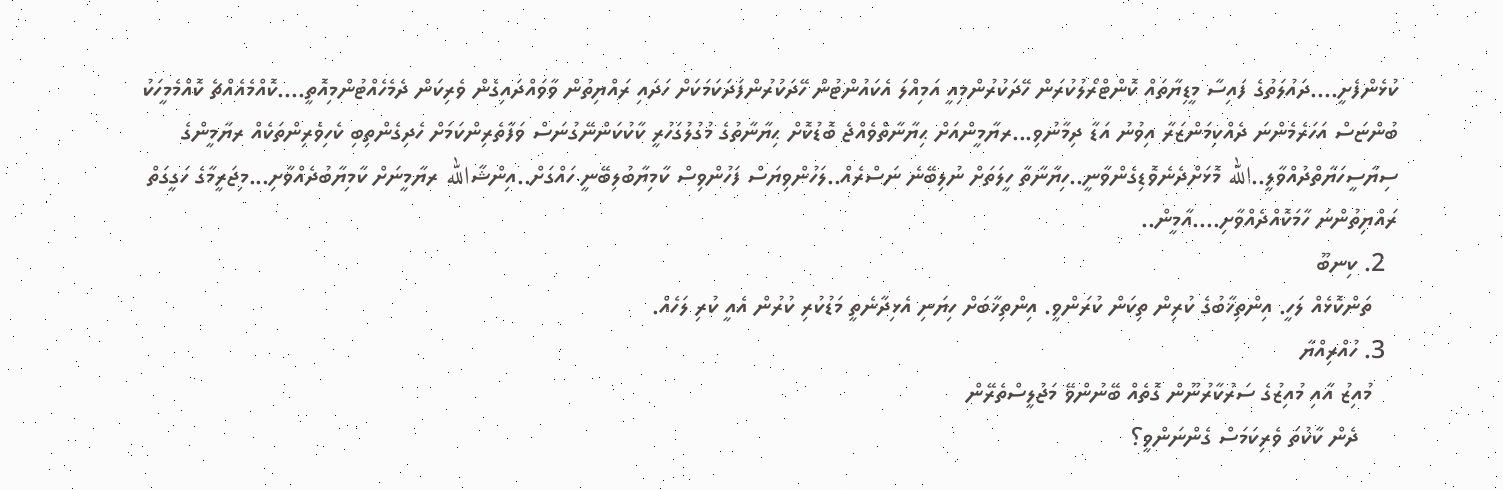ކުޅެންފެށީ....ދައުލަތުގެ ފައިސާ މީޑިޔާތައް ކޮންޓްރޯލުކުރަން ހޭދަކުރުންމިއީ އަމިއްލަ އެކައުންޓުން ހޭދަކުރުންފަދަކަމަކަށް ހަދައި ރައްޔިތުން ވާވައްދައިގެން ވެރިކަން ދެމެހެއްޓުންމިއޮތީ....ކޮއްމެއެއްޗެ ކޮއްމެމީހަކު ބުންޏަސް އަހަރެމެންނަ ދެއްކިމަންޒަރާ އިވުނު އަޑާ ދިމާނުވި...ރޔާމީންއަށް ޙިޔާނާތްވެއްޖެ ބޮޑުކޮށް ޙިޔާނާތުގެ މުގުލުގަހުރީ ކާކުކަންނޭގުނަސް ވަފާތެރިންކަމަށް ހެދިގެންތިބި ކެހިވެރިންތަކެއް ރޔާމީންގެ ސިޔާސީހަޔާތްދުއްވާލީ..الله މޮޅަށްދެނެވޮޑިގެންވާނީ..ހިޔާނާތާ ހީލަތަށް ނުލިބޭނެ ނަސްރެއް..ލަހުންވިޔަސް ފަހުންވިސް ކާމިޔާބުލިބޭނީ ހައްގަށް..އިންޝާالله ރޔާމީނަށް ކާމިޔާބުދެއްވާށި...މިޖަރީމާގެ ހަގީގަތް ރައްޔިތުންނަ ހާމަކޮއްދެއްވާށި....އާމީން..
  2. ކިނބޫ
    ތަންކޮޅެއް ލަހީ. އިންތިޚާބުގެ ކުރިން ތިކަން ކުރަންވީ. އިންތިޚާބަށް ހިޔަނި އެޅިދާނެތީ މަޑުކުރި ކުރުން އެއީ ކުރި ލަހެއް.
  3. ހުއްރިއްޔާ
    މުއިޒު އާއި މުއިޒުގެ ސަރުކާރުނޫން ގޮތެއް ބޭނުންވޭ މަޖުލީސްތެރޭން
      ދެން ކާކުތަ ވެރިކަމަސް ގެންނަންވީ؟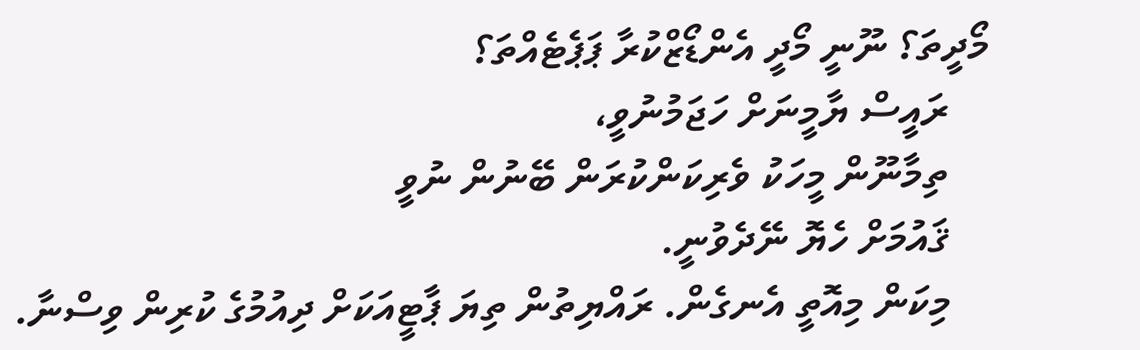މޯދީތަ؟ ނޫނީ މޯދީ އެންޑޯޒްކުރާ ޕަޕެޓެއްތަ؟
    ރައީސް ޔާމީނަށް ހަޖަމުނުވީ،
    ތިމާނޫން މީހަކު ވެރިކަންކުރަން ބޭނުން ނުވީ
    ޤައުމަށް ހެޔޮ ނޭދެވުނީ.
    މިކަން މިއޮތީ އެނގެން. ރައްޔިތުން ތިޔަ ޕާޓީއަކަށް ދިއުމުގެ ކުރިން ވިސްނާ.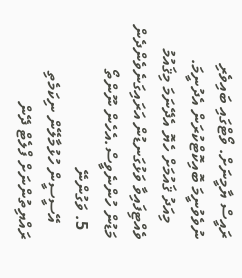ރައީސް ޔާމީނަށް. ވޯޓްގައި ބައިވެރި ނުވެވުނީމަ ބޮއިކޮޓްކުރަން އެދުނީމަ.
    މިއަދު ޤައުމަށް ހެޔޮ އެދޭނަމަ މިޤައުމު ވެއްޓިފައިވާ ވަޅުގަނޑުން އަރައިގަނެވެންދެން މަޑުން ހުންނެވީސް.އެހެން ނޫންތޯ
  5. ވަގުންނޭ
    އޭސީސީން ހުޅުމާލޭން ނިކަމެތި ރައްޔިތުންނަށް ފްލެޓް ދޭން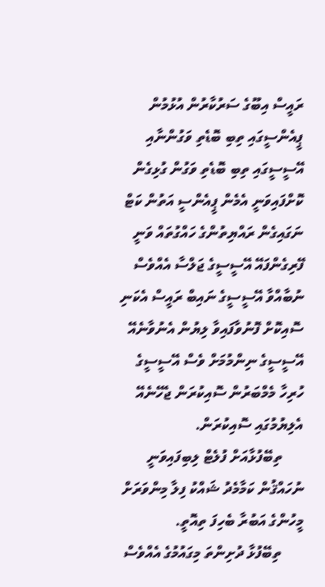ރައީސް އިބޫގެ ސަރުކާރުން އުޅުމުން ޕީއެންސީގައި ތިބި ބޮޑެތި ވަގުންނާއި އޭސީސީގައި ތިބި ބޮޑެތި ވަގުން ގުޅިގެން ކޮށްފައިވަނީ އެމެން ޕީއެންސީ އަތުން ކަޓް ނަގައިގެން ރައްޔިތުންގެ ހައްގުތައް ވަނީ ފޭރިގެންފައޭ އޭސީސީގެ ޖަލްސާ އެއްވެސް ނުބާއްވާ އޭސީސީގެ ނައިބް ރައީސް އެކަނި ސޮއިކޮށް ފޮނުވާފައިވާ ލިޔުން އެނުވާނެއޭ އޭސީސީގެ ނިންމުމަށް ވެސް އޭސީސީގެ ހުރިހާ މެމްބަރުން ސޮއިކުރަން ޖެހޭނެއޭ އެލިޔުމުގައި ސޮއިކުރަން.
      ތިބޭފުޅާއަށް ފުލެޓް ލިބިފައިވަނީ ނުހައްޤުން ކަމާމެދު ޝައްކު ފިލާ މިންވަރަށް މީހުންގެ އަބުރާ ބެހިފަ ތިއޮތީ.
      ތިބޭފުޅާ ދުށިންތަ މިގައުމުގެ އެއްވެސް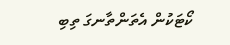ކޯޓަކުން އެތަންތާނގަ ތިބި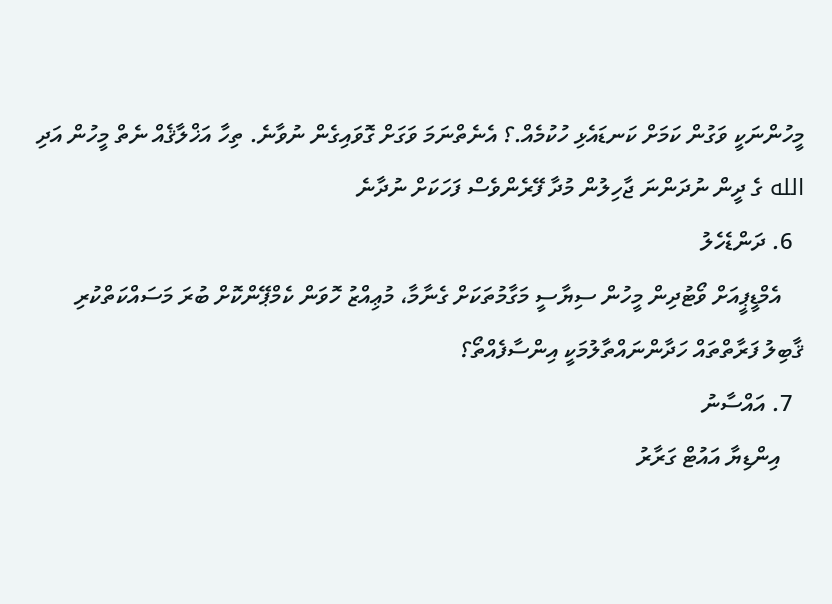މީހުންނަކީ ވަގުން ކަމަށް ކަނޑައެޅި ހުކުމެއް.؟ އެނެތްނަމަ ވަގަށް ގޮވައިގެން ނުވާނެ. ތިހާ އަޚްލާޤެއް ނެތް މީހުން އަދި الله ގެ ދީން ނުދަންނަ ޖާހިލުން މުދާ ފޭރެންވެސް ފަހަކަށް ނުދާނެ
  6. ދަންޑެހެލު
    އެމްޑީޕީއަށް ވޯޓުދިން މީހުން ސިޔާސީ މަގާމުތަކަށް ގެނާމާ، މުޢިއްޒު ހޮވަން ކެމްޕޭންކޮށް ބުރަ މަސައްކަތްކުރި ޤާބިލު ފަރާތްތައް ހަދާންނައްތާލުމަކީ އިންސާފެއްތޯ؟
  7. އައްސާނު
    އިންޑިޔާ އައުޓް ގަރާރު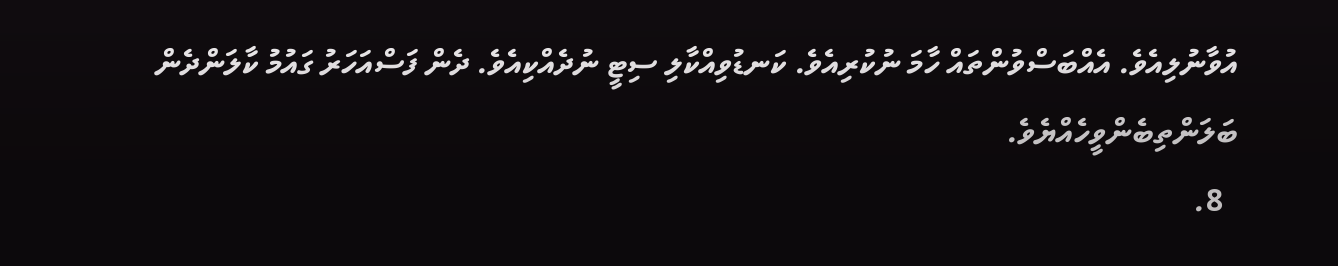އުވާނުލިއެވެ. އެއްބަސްވުންތައް ހާމަ ނުކުރިއެވެ. ކަނޑުވިއްކާލި ސިޓީ ނުދެއްކިއެވެ. ދެން ފަސްއަހަރު ގައުމު ކާލަންދެން ބަލަންތިބެންވީހެއްޔެވެ.
  8.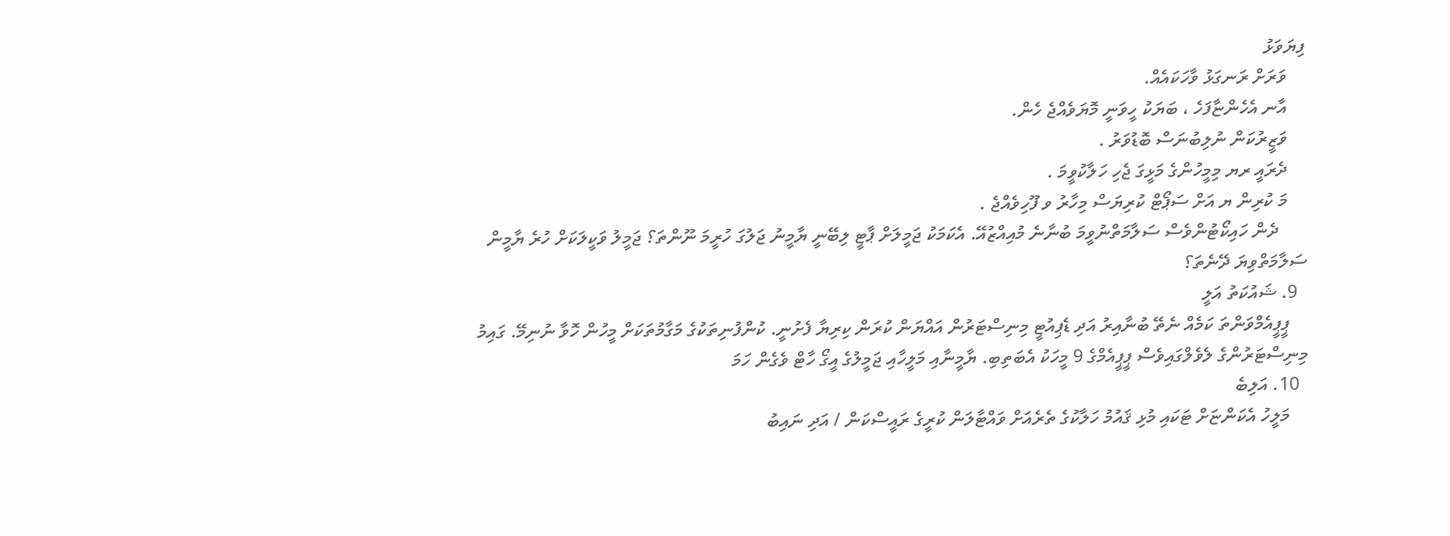ފިޔަވަޅު
    ވަރަށް ރަނގަޅު ވާހަކައެއް.
    އާނ އެހެންޏާފަހެ ، ބަޔަކު ހީވަނީ މޮޔަވެއްޖެ ހެން.
    ވަޒީރުކަން ނުލިބުނަސް ބޮޑުވަރު .
    ދެރައީ ރޔ މިމީހުންގެ މަޅީގަ ޖެހި ހަލާކުވީމަ .
    މަ ކުރިން ޔ އަށް ސަޕޯޓް ކުރިޔަސް މިހާރު ވ ފޫހިވެއްޖެ .
      ދެން ހައިކޯޓުންވެސް ސަލާމަތްނުވީމަ ބުނާނެ މުއިއްޒުއޭ. އެކަމަކު ޖަމީލަށް ޕާޓީ ލިބޭނީ ޔާމީނު ޖަލުގަ ހުރީމަ ނޫންތަ؟ ޖަމީލު ވަކީލަކަށް ހުރެ ޔާމީން ސަލާމަތްވިޔަ ދޭނެތަ؟
  9. ޝައުކަތު އަލީ
    ޕީޕީއެމްވަންތަ ކަމެއް ނެތޭ ބުނާއިރު އަދި ޑެޕިއުޓީ މިނިސްޓަރުން އައްޔަން ކުރަން ކިރިޔާ ފެށުނީ. ކުންފުނިތަކުގެ މަގާމުތަކަށް މީހުން ހޮވާ ނުނިމޭ. ގައިމު މިނިސްޓަރުންގެ ލެވެލްގައިވެސް ޕީޕީއެމްގެ 9 މީހަކު އެބަތިބި. ޔާމީނާއި މަލީހާއި ޖަމީލުގެ އީގޯ ހާޓް ވެގެން ހަމަ
  10. އަލިބެ
    މަލީހު އެކަންޏަށް ޓަކައި މުޅި ޤައުމު ހަލާކުގެ ތެރެއަށް ވައްޓާލަން ކުރީގެ ރައީސްކަން / އަދި ނައިބު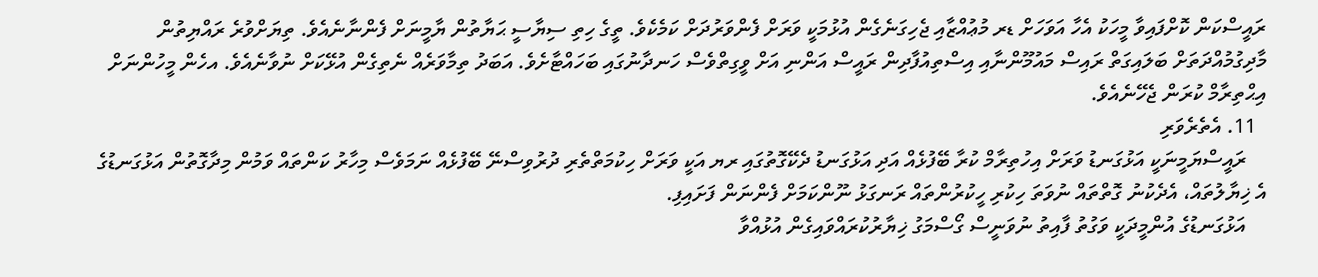ރައީސްކަން ކޮށްފައިވާ މީހަކު އެހާ އަވަހަށް ޑރ މުޢުއްޒާއި ޖެހިގަނެގެން އުޅުމަކީ ވަރަށް ފެންވަރުދަށް ކަމެކެވެ. ތީގެ ހިތި ސިޔާސީ ޙަޔާތުން ޔާމީނަށް ފެންނާނެއެވެ. ތިޔަށްވުރެ ރައްޔިތުން މާދިގުމުއްދަތަށް ބަލައިގަތް ރައިސް މައުމޫންނާއި އިސްތިއުފާދިން ރައީސް އަންނި އަށް ވީގިތްވެސް ހަނދާނުގައި ބަހައްޓާށެވެ. އަބަދު ތިމާވަރެއް ނެތިގެން އުޅޭކަށް ނުވާނެއެވެ. އހެން މީހުންނަށް އިޙްތިރާމް ކުރަން ޖެހޭނެއެވެ.
  11. އެތެރެވަރި
    ރައީސްޔަމީނަކީ އަޅުގަނޑު ވަރަށް އިހުތިރާމް ކުރާ ބޭފުޅެއް އަދި އަޅުގަނޑު ދެކޭގޮތުގައި ރޔ އަކީ ވަރަށް ހިކުމަތްތެރި ދުރުވިސްނޭ ބޭފުޅެއް ނަމަވެސް މިހާރު ކަންތައް ވަމުން މިދާގޮތުން އަޅުގަނޑުގެ އެ ޚިޔާލުތައް، އެދެކުނު ގޮތްތައް ނުވަތަ ހިކުރި ހީކުރުންތައް ރަނގަޅު ނޫންކަމަށް ފެންނަން ފަށައިފި.
    އަޅުގަނޑުގެ އުންމީދަކީ ވަގުތު ފާއިތު ނުވަނީސް ގޯސްމަގު ޚިޔާރުކުރައްވައިގެން އުޅުއްވާ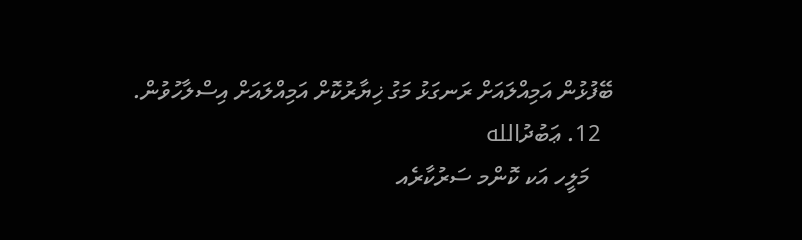ބޭފުޅުން އަމިއްލައަށް ރަނގަޅު މަގު ޚިޔާރުކޮށް އަމިއްލައަށް އިސްލާހުވުން.
  12. ޢަބުދުالله
    މަލީހ އަކ ކޮންމ ސަރުކާރެއ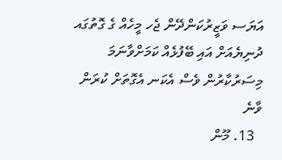އަޔަސ ވަޒީރުކަންދޭން ޖެހ މީހެއް ގެ ގޮތުގައ ދުނިޔެއަށް އައި ބޭފުޅެއް ކަމަށްވާނަމަ މިސަރުކާރުން ވެސް އެކަނ އެގޮތަށް ކުރަން ވާނެ
  13. މޫން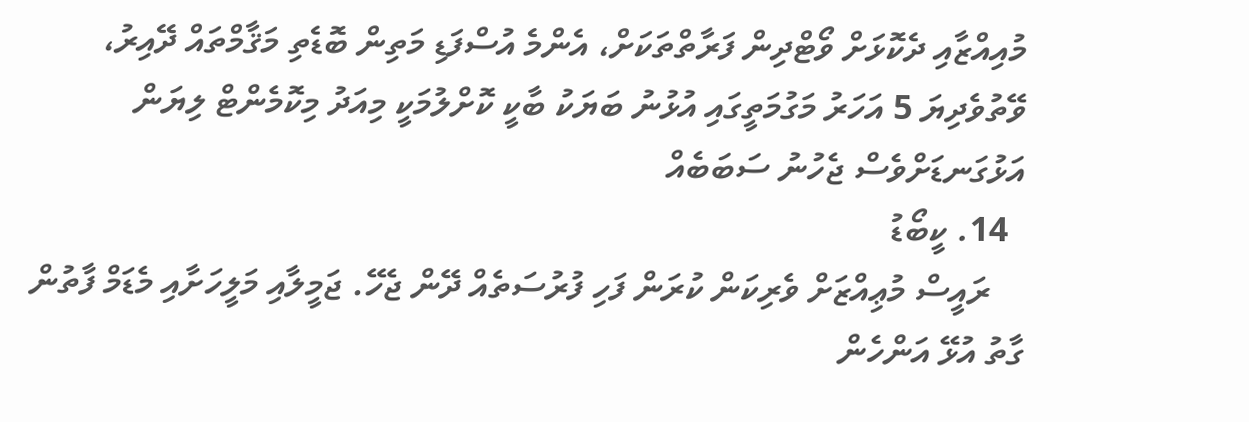މުއިއްޒާއި ދެކޮޅަށް ވޯޓްދިން ފަރާތްތަކަށް، އެންމެ އުސްފަޑި މަތިން ބޮޑެތި މަޤާމްތައް ދޭއިރު، ވޭތުވެދިޔަ 5 އަހަރު މަގުމަތީގައި އުޅުނު ބަޔަކު ބާކީ ކޮށްލުމަކީ މިއަދު މިކޮމެންޓް ލިޔަން އަޅުގަނޑަށްވެސް ޖެހުނު ސަބަބެއް
  14. ކީބޯޑު
    ރައީސް މުޢިއްޒަށް ވެރިކަން ކުރަން ފަހި ފުރުސަތެއް ދޭން ޖެހޭ. ޖަމީލާއި މަލީހަށާއި މެޑަމް ފާތުން ގާތު އުޅޭ އަންހެން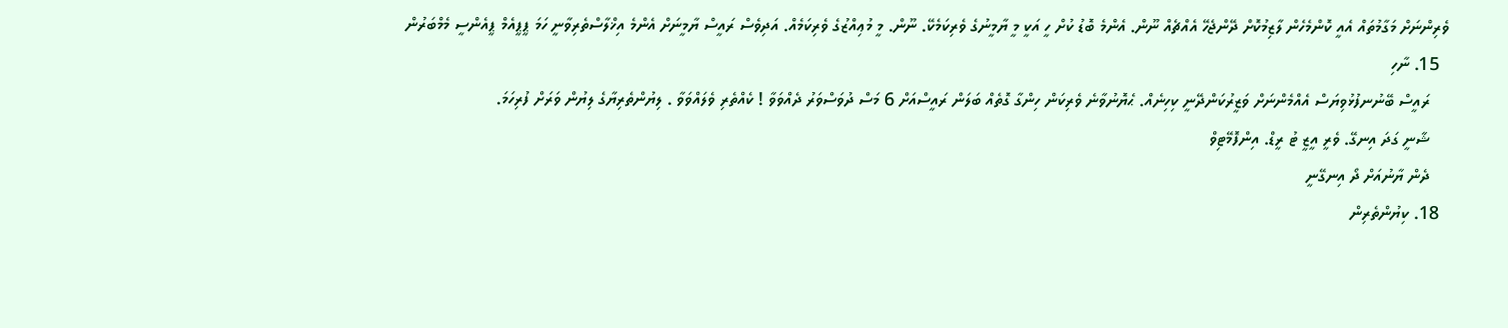ވެރިންނަށް މަގާމުތައް އެއީ ކޮންމެހެން ލާޒިމުކޮށް ދޭންޖެހޭ އެއްޗެއް ނޫން. އެންމެ ބޮޑު ކުށް ހީ އަކީ މީ ޔާމީނުގެ ވެރިކަމެކޭ. ނޫން. މީ މުޢިއްޒުގެ ވެރިކަމެއް. އަދިވެސް ރައީސް ޔާމީނަށް އެންމެ އިޚްލާސްތެރިވާނީ ހަމަ ޕީޕީއެމް ޕީއެންސީ މެމްބަރުން
  15. ނާހި
    ރައީސް ބޭނުނފުޅުވިޔަސް އެއްމެންނަށް ވަޒީރުކަންދޭނީ ކިހިނެއް. ޙެޔޮނުވާނެ ވެރިކަން ހިންގާ ގޮތެއް ބަލަން ރައީސްއަށް 6 މަސް ދުވަސްވަރު ދެއްވަވާ ! ކެއްތެރި ވެލައްވަވާ . ލިޔުންތެރިޔާގެ ލިޔުން ވަރަށް ފުރިހަމަ.
    ޝާނީ ގަދަ އިނގޭ. ވެރީ އީޒީ ޓު ރީޑް. އިންފޮމޭޓިވް
    ދެން ޔާނުއަށް ދޯ އިނގޭނީ
  18. ކިޔުންތެރިން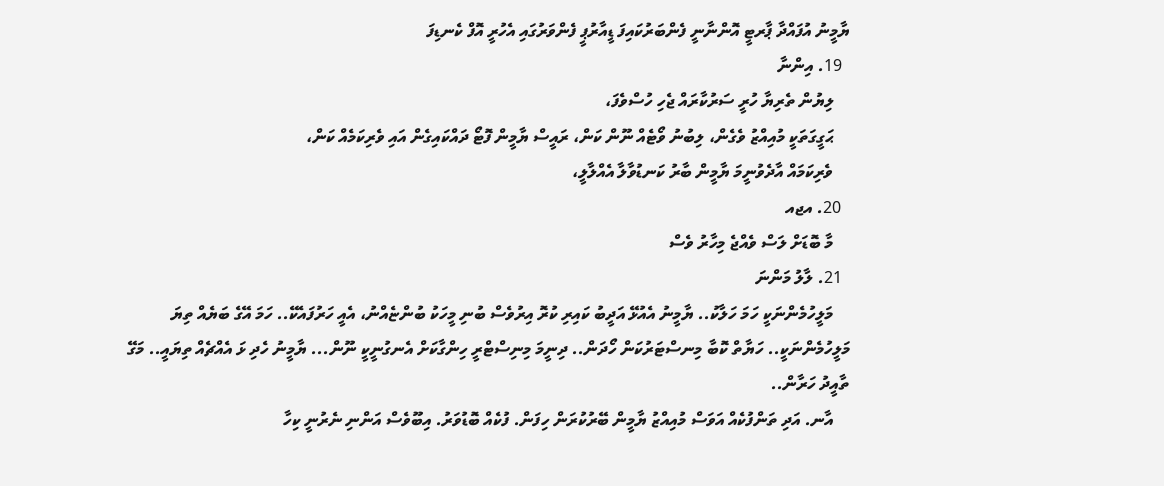ޔާމީނު އުފައްދާ ޕާރޓީ އޮންނާނީ ފެންބަރުކައިފަ ޑީއާރުޕީ ފެންވަރުގައި އެހުރީ އޮފް ކެނޑިފަ
  19. އިންނާ
    ލިޔުން ތެރިޔާ ހުރީ ސަރުކާރައް ޖެހި ހުސްވެފަ،
    ޙަގީގަތަކީ މުއިއްޒު ވެގެން، ލިބުނު ވޯޓެއް ނޫން ކަން، ރައީސް ޔާމީން ފޮޓޯ ދައްކައިގެން އައި ވެރިކަމެއް ކަން،
    ވެރިކަމައް އާދެވުނީމަ ޔާމީން ބާރު ކަނޑުވާލާ އެއްލާލީ،
  20. އޖއ
    މާ ބޮޑަށް ލަސް ވެއްޖެ މިހާރު ވެސް
  21. ލާލު މަންނަ
    މަލީހުމެންނަކީ ހަމަ ހަލާކު.. ޔާމީނު އެއުޅޭ އަދީބު ކައިރި ކުރޮ އިރުވެސް ބުނި މީހަކު ބުންޏެއްނު، އެއީ ހަރުފައެކޭ.. ހަމަ އޭގެ ބަޔެއް ތިޔަ މަލީހުމެންނަކީ.. ހަޔާތް ކޮބާ މިނސްޓަރުކަން ހޯދަން.. ދިނީމަ މިނިސްޓްރީ ހިންގާކަށް އެނގުނީކީ ނޫން... ޔާމީނު ހެދި ޅަ އެއްޗެއް ތިޔައީ.. މަގޭ ތާއީދު ހަރާން..
    އާނ. އަދި ތަންފުކެއް އަވަސް މުއިއްޒު ޔާމީން ބޭރުކުރަން ހިފަން. ފުކެއް ބޮޑުވަރު. އިބޫވެސް އަންނި ނެރުނީ ކިހާ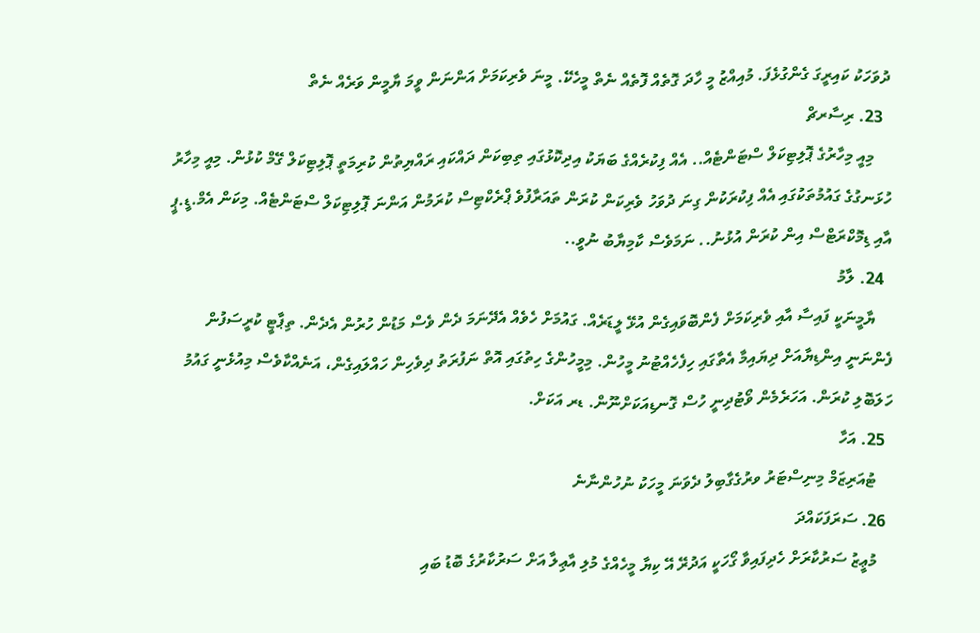ދުވަހަކު ކައިރީގަ ގެންގުޅެފަ. މުއިއްޒު މީ ހާދަ ގޮތެއް ފޮތެއް ނެތް މީހެކޭ. މީނަ ވެރިކަމަށް އަންނަން ވީމަ ޔާމީން ވަރެއް ނެތް
  23. ރިސާރޗް
    މިއީ މިހާރުގެ ޕޮލިޓިކަލް ސްޓަންޓެއް.. އެއް ފިކުރެއްގެ ބަޔަކު އިދިކޮޅުގައި ތިބިކަން ދައްކައި ރައްޔިތުން ކުރިމަތީ ޕޮލިޓިކަލް ގޭމް ކުޅުން. މިއީ މިހާރު ހުޅަނގުގެ ގައުމުތަކުގައި އެއް ފިކުރަކުން ގިނަ ދުވަހު ވެރިކަން ކުރަން ތައަރާފުވެ ޕްރެކްޓިސް ކުރަމުން އަންނަ ޕޮލިޓިކަލް ސްޓަންޓެއް. މިކަން އެމް.ޑީ.ޕީ އާއި ޑިމޮކްރަޓްސް އިން ކުރަން އުޅުނު.. ނަމަވެސް ކާމިޔާބު ނުވީ..
  24. ލާމު
    ޔާމީނަކީ ފައިސާ އާއި ވެރިކަމަށް ފެންބޮވައިގެން އުޅޭ ލީޑަރެއް. ގައުމަށް ހެވެއް އެދޭނަމަ ދެން ވެސް މަޑުން ހުރުން އެދެން. ތިޕާޓީ ކުރީސަފުން ފެންނަނީ އިންޑިޔާއަށް ދިޔައިމާ އެތާގައި ހިފެހެއްޓުނު މީހުން. މިމީހުންގެ ހިތުގައި އޮތް ނަފުރަތު ދިވެހިން ހައްލައިގެން، އަނެއްކާވެސް މިއުޅެނީ ގައުމު ހަލަބޮލި ކުރަން. އަހަރެމެން ވޯޓުދިނީ ހުސް ގޮނޑިއަކަށްނޫން. ޑރ އަކަށް.
  25. އަހާ
    ޓުއަރިޒަމް މިނިސްޓަރު ވރުގެގާބިލު ދެވަނަ މީހަކު ނުހުންނާނެ
  26. ސަރަފަކައްދަ
    މުޢީޒު ސަރުކާރަށް ހެދިފައިވާ ގޯހަކީ އަދުރޭ އޭ ކިޔާ މީހެއްގެ މުލި އާޢިލާ އަށް ސަރުކާރުގެ ބޮޑު ބައި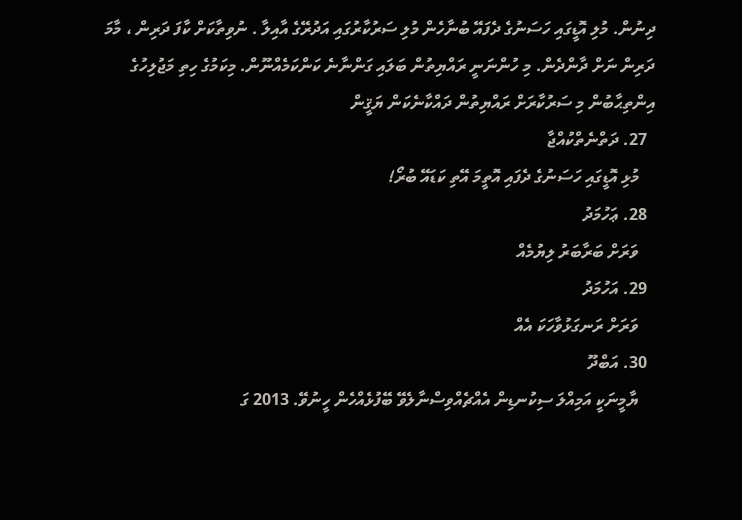ދިނުން. މުލި އޮޑީގައި ހަސަނުގެ ދެފައޭ ބުނާހެން މުލި ސަރުކާރުގައި އަދުރޭގެ އާއިލާ . ނުވިތާކަށް ކާފަ ދަރިން ، މާމަ ދަރިން ނަށް ދާންދެން. މި ހުންނަނީ ރައްޔިތުން ބަލައި ގަންނާނެ ކަންކަމެއްނޫން. މިކަމުގެ ހިތި މަޖުލިހުގެ އިންތިޙާބުން މި ސަރުކާރަށް ރައްޔިތުން ދައްކާނެކަން ޔަޤީން
  27. ދަތްނެތްކުއްޖާ
    މުޅި އޮޑީގައި ހަސަނުގެ ދެފައި އޮތީމަ އޭތި ކަޑައޭ ބުރޯ!
  28. ޢަހުމަދު
    ވަރަށް ބަރާބަރު ލިޔުމެއް
  29. އަހުމަދު
    ވަރަށް ރަނގަޅުވާހަކަ އެއް
  30. އަބްދޫ
    ޔާމީނަކީ އަމިއްލަ ސިކުނޑިން އެއްޗެއްވިސްނާލެވޭ ބޭފުޅެއްހެން ހީނުވޭ. 2013 ގަ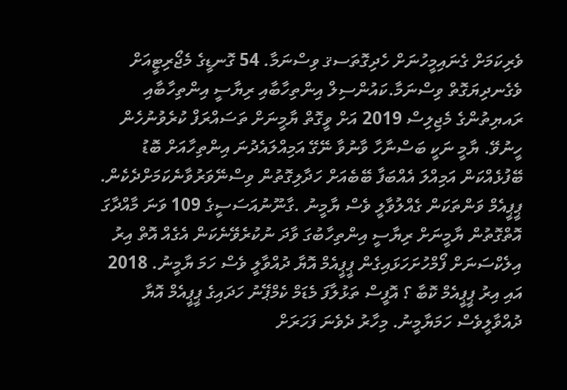ވެރިކަމަށް ގެނައިމީހުނަށް ހެދިގޮތަސޤ ވިސްނަމާ. 54 ގޮނޑީގެ މެޖޯރިޓީއަށް ވެގެނދިޔަގޮތް ވިސްނަމާ.ކައުންސިލް އިންތިހާބާއި ރިޔާސީ އިންތިހާބާއި ރައޔިތުންގެ މެޖިލިސް 2019 އަށް ވީގޮތް ޔާމީނަށް ތަސައްރަފް ކުރެވުނުހެން ހީނުވޭ. ޔާމީ ނަކީ ބަސްނާހާ ވާނުވާ ނޭގޭ އަމިއްލައެދުނަ އިންތިހާއަށް ބޮޑު ބޭފުޅެއްކަން އަމިއްލަ އެއްބަފާ ބޭބެއަށް ހަދާލިގޮތުން ވިސްނޭވަރުވާނެކަމަށްދެކެން. ޕީޕީއެމް ވަންތަކަން ގެއްލުވާލީ ވެސް ޔާމީނު .ގާނޫނުއަސަސީގެ 109 ވަނަ މާއްދާގަ އޮތްގޮތުން ޔާމީނަށް ރިޔާސީ އިންތިހާބުގަ ވާދަ ނުކުރެވޭނެކަން އެގެއް އޮތް އިރު އިލެކްސަނަށް ފޯމްހުށަހަޅައިގެން ޕީޕީއެމް އޮޔާ ދުއްވާލީ ވެސް ހަމަ ޔާމީނު. 2018 އައި އިރު ޕީޕީއެމް ކޮބާ ؟ އޮފީސް ތަޅުލާފަ މެޑަމް ކެމްޕޭނު ހަދައިގެ ޕީޕީއެމް އޮޔާ ދުއްވާލީވެސް ހަމަޔާމީނު. މިހާރު ދެވެނަ ފަހަރަށް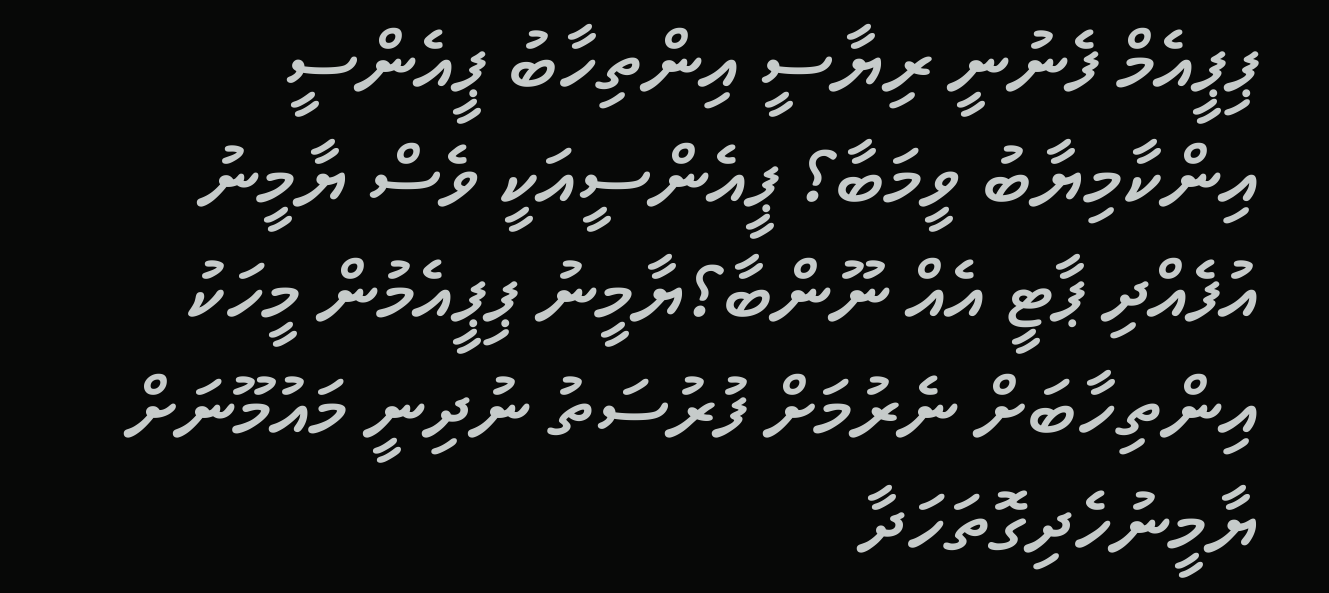ޕިޕީއެމް ފެނުނީ ރިޔާސީ އިންތިހާބު ޕީއެންސީ އިންކާމިޔާބު ވީމަބާ؟ ޕީއެންސީއަކީ ވެސް ޔާމީނު އުފެއްދި ޕާޓީ އެއް ނޫންބާ؟ޔާމީނު ޕިޕީއެމުން މީހަކު އިންތިހާބަށް ނެރުމަށް ފުރުސަތު ނުދިނީ މައުމޫނަށް ޔާމީނުހެދިގޮތަހަދާ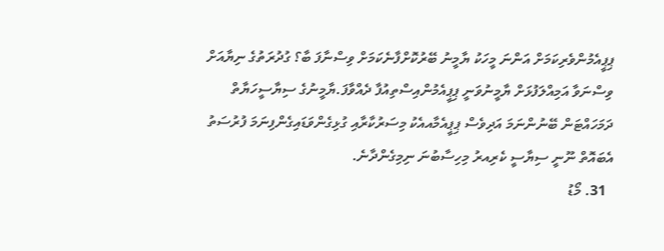ޕިޕީއެމުންވެރިކަމަށް އަންނަ މީހަކު ޔާމީނު ބޭރުކޮށްފާނެކަމަށް ވިސްނާފަ ބާ؟ ގުދުރަތުގެ ނިޔާއަށް ވިސްނަވާ އަމިއްލަފުޅަށް ޔާމީނުވަނީ ޕިޕީއެމުންއިސްތިއުފާ ދެއްވާފަ.ޔާމީނުގެ ސިޔާސީހަޔާތް ދަމަހައްޓަން ބޭނުންނަމަ އަދިވެސް ޕިޕީއެމާއއެކު މިސަރުކާރާއި ގުޅިގެންވަޑައިގެންފިނަމަ ފުރުސަތު އެބައޮތް ނޫނީ ސިޔާސީ ކެރިއރު މިހިސާބުނަ ނިމިގެންދާނެ.
  31. މޯޑު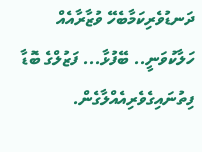ދަނޑުވެރިކަމާބެހޭ ވުޒާރާއެއް ހަލާކުވަނީ.. ބޭފުޅާ... ފަޒުލްގެ ބޮޑާ ފިތުނައިގެވެރިއެއްލާގެން.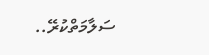ސަލާމަތްކުރޭ..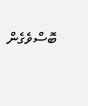ބޮސްވެގެން